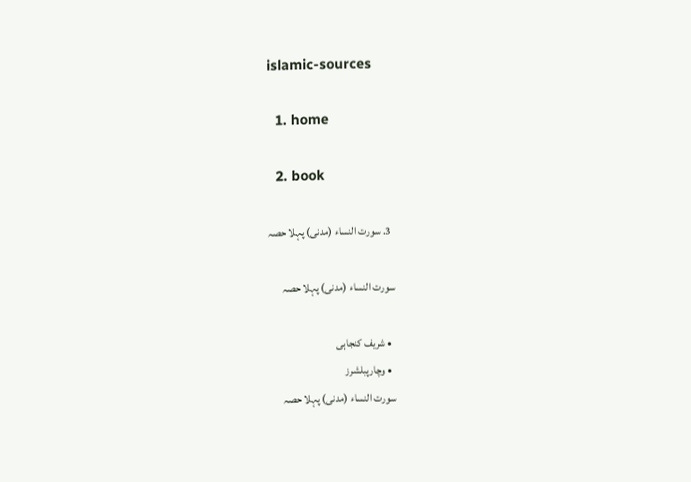islamic-sources

  1. home

  2. book

  3. سورت النساء (مدنی) پہلا حصہ

سورت النساء (مدنی) پہلا حصہ

  • شریف کنجاہی
  • وچارپبلشرز
سورت النساء (مدنی) پہلا حصہ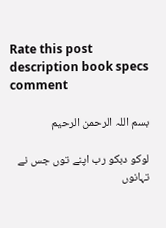Rate this post
description book specs comment

بسم اللہ الرحمن الرحیم

لوکو دبکو رب اپنے توں جس نے تہانوں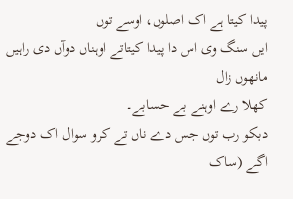پیدا کیتا ہے اک اصلوں، اوسے توں
ایں سنگ وی اس دا پیدا کیتاتے اوہناں دوآں دی راہیں مانھوں زال
کھلا رے اوہنے بے حسابے۔
دبکو رب توں جس دے ناں تے کرو سوال اک دوجے اگے (ساک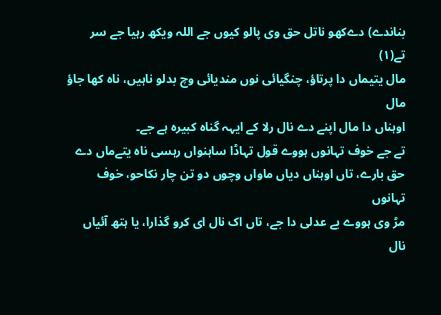بناندے) دےکھو ناتل حق وی پالو کیوں جے اللہ ویکھ رہیا جے سر تے(١)
مال یتیماں دا پرتاؤ، چنگیائی نوں مندیائی وچ بدلو ناہیں، ناہ کھا جاؤ مال
اوہناں دا مال اپنے دے نال رلا کے ایہہ گناہ کبیرہ ہے جے۔
تے جے خوف تہانوں ہووے قول تہاڈا ساہنواں رہسی ناہ یتےماں دے
حق بارے، تاں اوہناں دیاں ماواں وچوں دو تن چار نکاحو، خوف تہانوں
مڑ وی ہووے بے عدلی دا جے، تاں اک نال ای کرو گذارا، یا ہتھ آئیاں
نال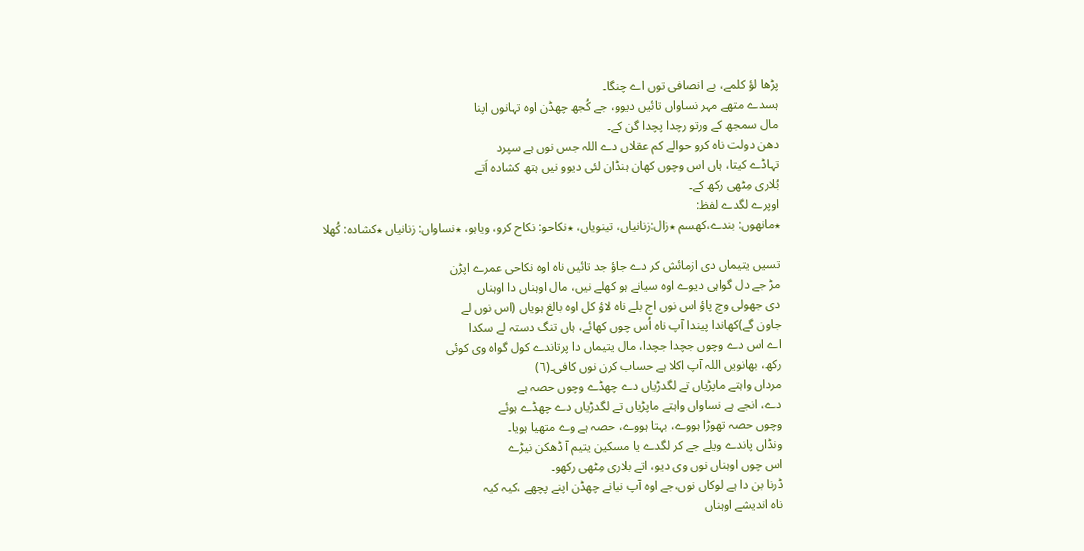پڑھا لؤ کلمے، بے انصافی توں اے چنگا۔
ہسدے متھے مہر نساواں تائیں دیوو، جے کُجھ چھڈن اوہ تہانوں اپنا
مال سمجھ کے ورتو رچدا پچدا گن کے۔
دھن دولت ناہ کرو حوالے کم عقلاں دے اللہ جس نوں ہے سپرد
تہاڈے کیتا، ہاں اس وچوں کھان ہنڈان لئی دیوو نیں ہتھ کشادہ اَتے
بُلاری مِٹھی رکھ کے۔
اوپرے لگدے لفظ:
٭مانھوں: بندے،کھسم ٭زال:زنانیاں، تینویاں، ٭نکاحو: نکاح کرو، ویاہو، ٭نساواں: زنانیاں ٭کشادہ: کُھلا

تسیں یتیماں دی ازمائش کر دے جاؤ جد تائیں ناہ اوہ نکاحی عمرے اپڑن
مڑ جے دل گواہی دیوے اوہ سیانے ہو کھلے نیں، مال اوہناں دا اوہناں
دی جھولی وچ پاؤ اس نوں اج بلے ناہ لاؤ کل اوہ بالغ ہویاں (اس نوں لے
جاون گے)کھاندا پیندا آپ ناہ اُس چوں کھائے، ہاں تنگ دستہ لے سکدا
اے اس دے وچوں جچدا جچدا، مال یتیماں دا پرتاندے کول گواہ وی کوئی
رکھ، بھانویں اللہ آپ اکلا ہے حساب کرن نوں کافی۔(٦)
مرداں واہتے ماپڑیاں تے لگدڑیاں دے چھڈے وچوں حصہ ہے
دے، انجے ہے نساواں واہتے ماپڑیاں تے لگدڑیاں دے چھڈے ہوئے
وچوں حصہ تھوڑا ہووے، بہتا ہووے، حصہ ہے وے متھیا ہویا۔
ونڈاں پاندے ویلے جے کر لگدے یا مسکین یتیم آ ڈھکن نیڑے
اس چوں اوہناں نوں وی دیو، اتے بلاری مِٹھی رکھو۔
ڈرنا بن دا ہے لوکاں نوں،جے اوہ آپ نیانے چھڈن اپنے پچھے ،کیہ کیہ
ناہ اندیشے اوہناں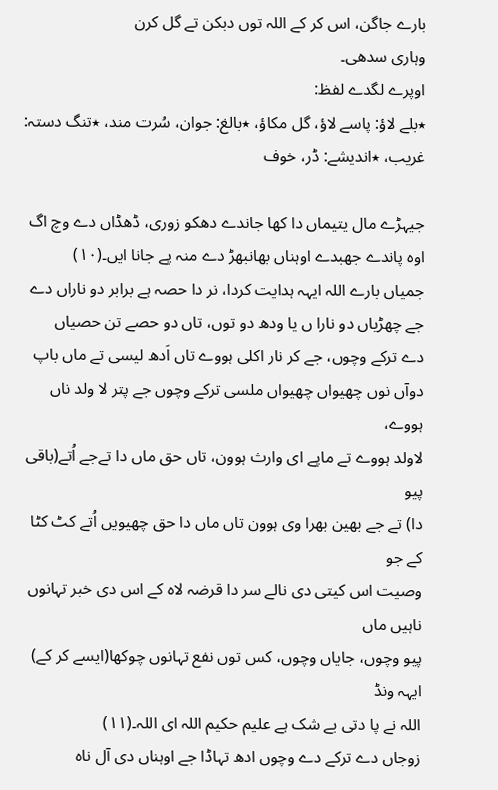بارے جاگن، اس کر کے اللہ توں دبکن تے گل کرن
وہاری سدھی۔
اوپرے لگدے لفظ:
٭بلے لاؤ: پاسے لاؤ، گل مکاؤ، ٭بالغ: جوان، سُرت مند، ٭تنگ دستہ: غریب، ٭اندیشے: ڈر، خوف

جیہڑے مال یتیماں دا کھا جاندے دھکو زوری، ڈھڈاں دے وچ اگ
اوہ پاندے جھبدے اوہناں بھانبھڑ دے منہ پے جانا ایں۔(١٠)
جمیاں بارے اللہ ایہہ ہدایت کردا، نر دا حصہ ہے برابر دو ناراں دے
جے چھڑیاں دو نارا ں یا ودھ دو توں، تاں دو حصے تن حصیاں
دے ترکے وچوں، جے کر نار اکلی ہووے تاں اَدھ لیسی تے ماں باپ
دوآں نوں چھیواں چھیواں ملسی ترکے وچوں جے پتر لا ولد ناں ہووے،
لاولد ہووے تے ماپے ای وارث ہوون، تاں حق ماں دا تےجے اُتے(باقی پیو
دا) تے جے بھین بھرا وی ہوون تاں ماں دا حق چھیویں اُتے کٹ کٹا کے جو
وصیت اس کیتی دی نالے سر دا قرضہ لاہ کے اس دی خبر تہانوں ناہیں ماں
پیو وچوں، جایاں وچوں، کس توں نفع تہانوں چوکھا(ایسے کر کے) ایہہ ونڈ
اللہ نے پا دتی بے شک ہے علیم حکیم اللہ ای اللہ۔(١١)
زوجاں دے ترکے دے وچوں ادھ تہاڈا جے اوہناں دی آل ناہ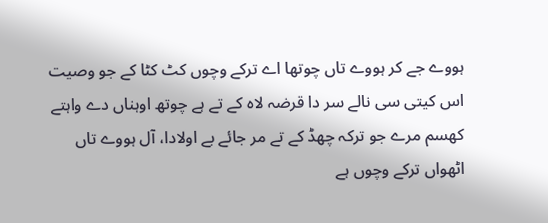ہووے جے کر ہووے تاں چوتھا اے ترکے وچوں کٹ کٹا کے جو وصیت
اس کیتی سی نالے سر دا قرضہ لاہ کے تے ہے چوتھ اوہناں دے واہتے
کھسم مرے جو ترکہ چھڈ کے تے مر جائے بے اولادا، آل ہووے تاں
اٹھواں ترکے وچوں ہے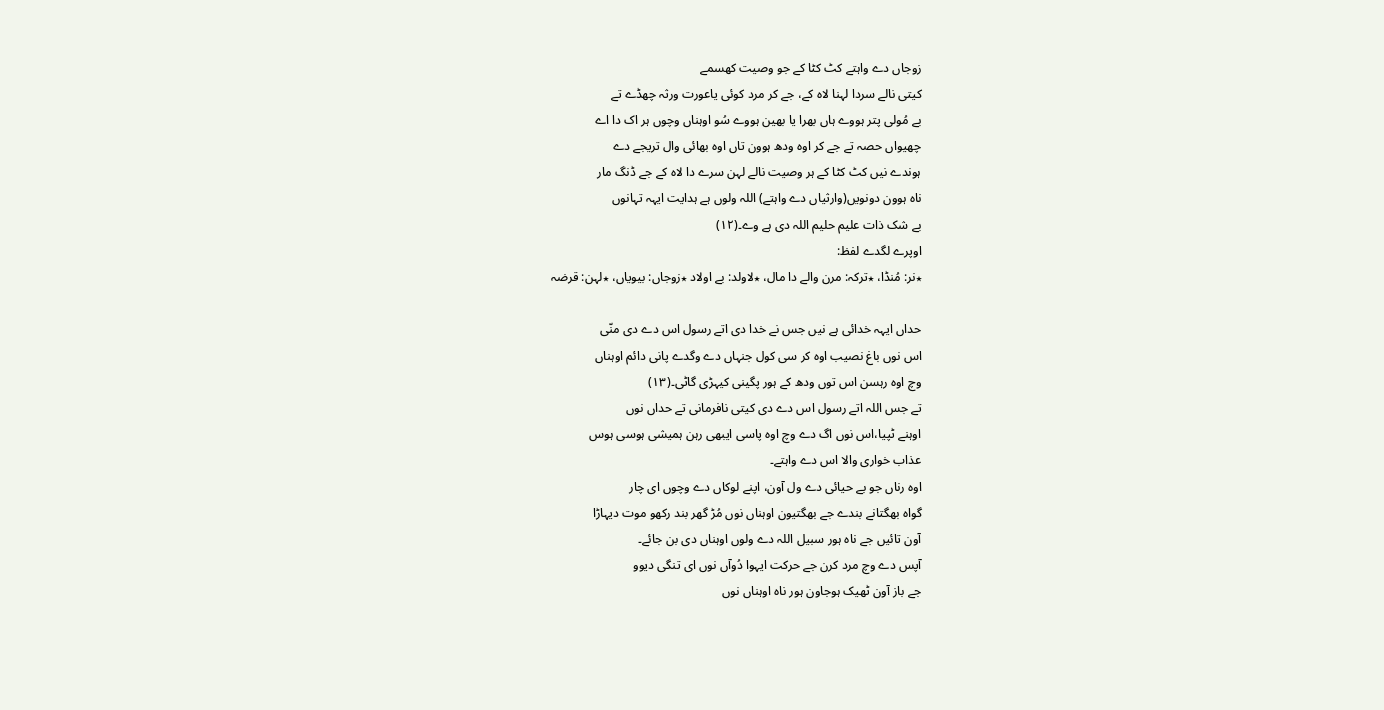زوجاں دے واہتے کٹ کٹا کے جو وصیت کھسمے
کیتی نالے سردا لہنا لاہ کے، جے کر مرد کوئی یاعورت ورثہ چھڈے تے
بے مُولی پتر ہووے ہاں بھرا یا بھین ہووے سُو اوہناں وچوں ہر اک دا اے
چھیواں حصہ تے جے کر اوہ ودھ ہوون تاں اوہ بھائی وال تریجے دے
ہوندے نیں کٹ کٹا کے ہر وصیت نالے لہن سرے دا لاہ کے جے ڈنگ مار
ناہ ہوون دونویں(وارثیاں دے واہتے) اللہ ولوں ہے ہدایت ایہہ تہانوں
بے شک ذات علیم حلیم اللہ دی ہے وے۔(١٢)
اوپرے لگدے لفظ:
٭نر: مُنڈا، ٭ترکہ: مرن والے دا مال، ٭لاولد: بے اولاد ٭زوجاں: بیویاں، ٭لہن: قرضہ

حداں ایہہ خدائی ہے نیں جس نے خدا دی اتے رسول اس دے دی منّی
اس نوں باغ نصیب اوہ کر سی کول جنہاں دے وگدے پانی دائم اوہناں
وچ اوہ رہسن اس توں ودھ کے ہور پگینی کیہڑی گاٹی۔(١٣)
تے جس اللہ اتے رسول اس دے دی کیتی نافرمانی تے حداں نوں
اوہنے ٹپیا،اس نوں اگ دے وچ اوہ پاسی ایبھی رہن ہمیشی ہوسی ہوس
عذاب خواری والا اس دے واہتے۔
اوہ رناں جو بے حیائی دے ول آون، اپنے لوکاں دے وچوں ای چار
گواہ بھگتانے بندے جے بھگتیون اوہناں نوں مُڑ گھر بند رکھو موت دیہاڑا
آون تائیں جے ناہ ہور سبیل اللہ دے ولوں اوہناں دی بن جائے۔
آپس دے وچ مرد کرن جے حرکت ایہوا دُوآں نوں ای تنگی دیوو
جے باز آون ٹھیک ہوجاون ہور ناہ اوہناں نوں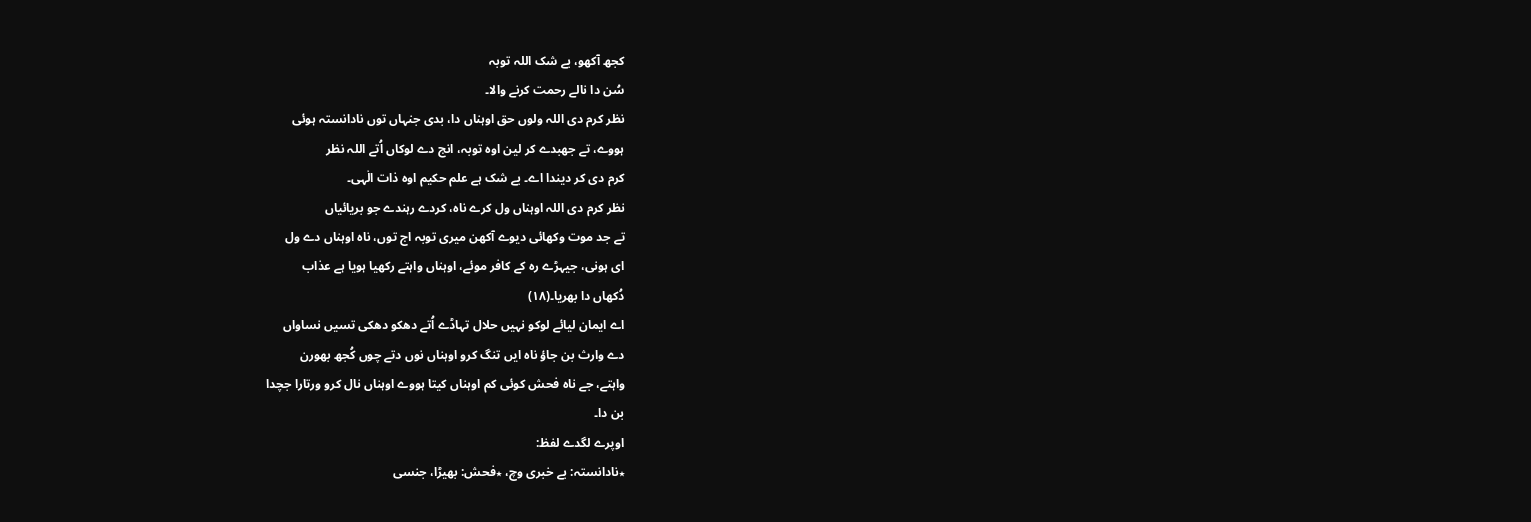کجھ آکھو، بے شک اللہ توبہ
سُن دا نالے رحمت کرنے والا۔
نظر کرم دی اللہ ولوں حق اوہناں دا، بدی جنہاں توں نادانستہ ہوئی
ہووے، تے جھبدے کر لین اوہ توبہ، انج دے لوکاں اُتے اللہ نظر
کرم دی کر دیندا اے۔ بے شک ہے علم حکیم اوہ ذات الٰہی۔
نظر کرم دی اللہ اوہناں ول کرے ناہ، کردے رہندے جو بریائیاں
تے جد موت وکھائی دیوے آکھن میری توبہ اج توں، ناہ اوہناں دے ول
ای ہونی، جیہڑے رہ کے کافر موئے، اوہناں واہتے رکھیا ہویا ہے عذاب
دُکھاں دا بھریا۔(١٨)
اے ایمان لیائے لوکو نہیں حلال تہاڈے اُتے دھکو دھکی تسیں نساواں
دے وارث بن جاؤ ناہ ایں تنگ کرو اوہناں نوں دتے چوں کُجھ بھورن
واہتے، جے ناہ فحش کوئی کم اوہناں کیتا ہووے اوہناں نال کرو ورتارا جچدا
بن دا۔
اوپرے لگدے لفظ:
٭نادانستہ: بے خبری وچ، ٭فحش: بھیڑا، جنسی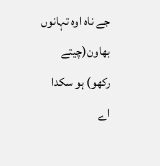جے ناہ اوہ تہانوں بھاون(چیتے رکھو) ہو سکدا اے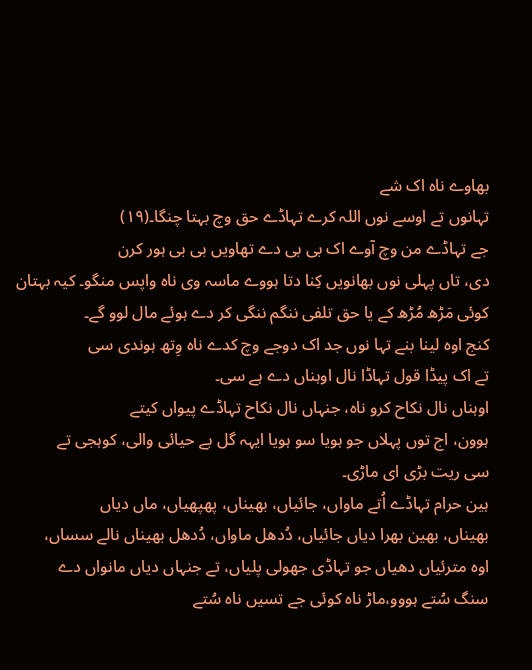بھاوے ناہ اک شے
تہانوں تے اوسے نوں اللہ کرے تہاڈے حق وچ بہتا چنگا۔(١٩)
جے تہاڈے من وچ آوے اک بی بی دے تھاویں بی بی ہور کرن
دی، تاں پہلی نوں بھانویں کِنا دتا ہووے ماسہ وی ناہ واپس منگو۔ کیہ بہتان
کوئی مَڑھ مُڑھ کے یا حق تلفی ننگم ننگی کر دے ہوئے مال لوو گے۔
کنج اوہ لینا بنے تہا نوں جد اک دوجے وچ کدے ناہ وِتھ ہوندی سی
تے اک پیڈا قول تہاڈا نال اوہناں دے ہے سی۔
اوہناں نال نکاح کرو ناہ، جنہاں نال نکاح تہاڈے پیواں کیتے
ہوون، اج توں پہلاں جو ہویا سو ہویا ایہہ گل بے حیائی والی، کوہجی تے
سی ریت بڑی ای ماڑی۔
ہین حرام تہاڈے اُتے ماواں، جائیاں، بھیناں، پھپھیاں، ماں دیاں
بھیناں، بھین بھرا دیاں جائیاں، دُدھل ماواں، دُدھل بھیناں نالے سساں،
اوہ مترئیاں دھیاں جو تہاڈی جھولی پلیاں، تے جنہاں دیاں مانواں دے
سنگ سُتے ہووو،ماڑ ناہ کوئی جے تسیں ناہ سُتے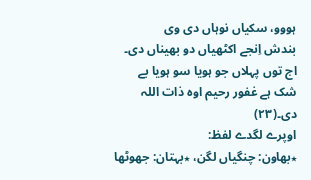ہووو، سکیاں نوہاں دی وی
بندش اِنجے اکٹھیاں دو بھیناں دی۔
اج توں پہلاں جو ہویا سو ہویا بے شک ہے غفور رحیم اوہ ذات اللہ دی۔(٢٣)
اوپرے لگدے لفظ:
٭بھاون: چنگیاں لگن، ٭بہتان: جھوٹھا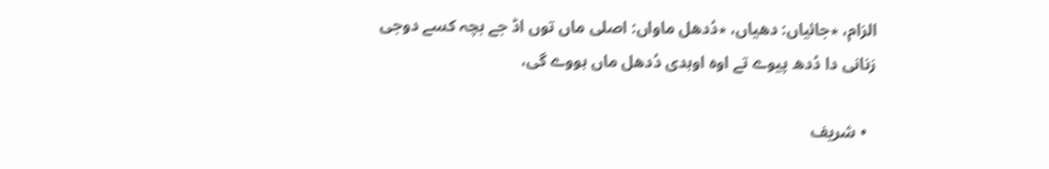الزام، ٭جائیاں: دھیاں، ٭دُدھل ماواں: اصلی ماں توں اڈ جے بچہ کسے دوجی زنانی دا دُدھ پیوے تے اوہ اوہدی دُدھل ماں ہووے گی،

  • شریف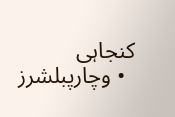کنجاہی
  • وچارپبلشرز